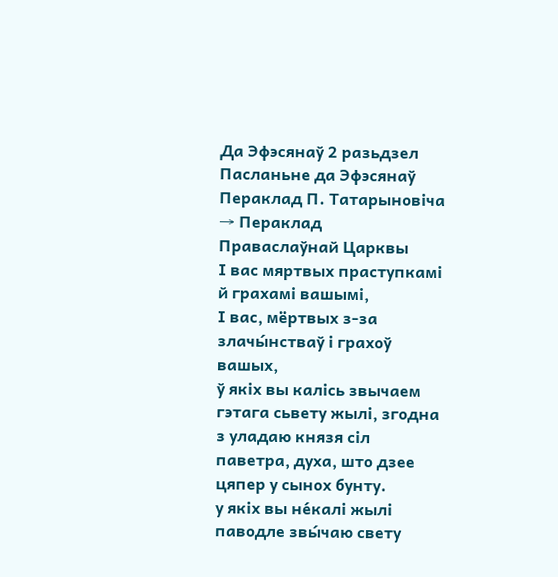Да Эфэсянаў 2 разьдзел
Пасланьне да Эфэсянаў
Пераклад П. Татарыновіча → Пераклад Праваслаўнай Царквы
І вас мяртвых праступкамі й грахамі вашымі,
І вас, мёртвых з-за злачы́нстваў і грахоў вашых,
ў якіх вы калісь звычаем гэтага сьвету жылі, згодна з уладаю князя сіл паветра, духа, што дзее цяпер у сынох бунту.
у якіх вы не́калі жылі паводле звы́чаю свету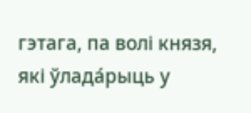гэтага, па волі князя, які ўлада́рыць у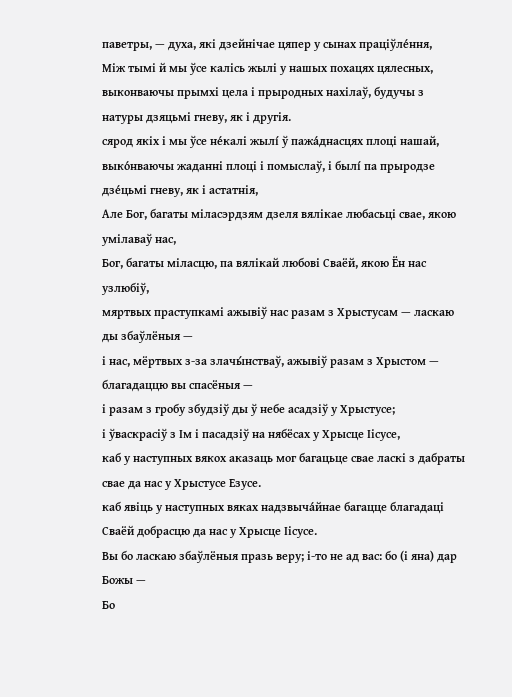паветры, — духа, які дзейнічае цяпер у сынах праціўле́ння,
Між тымі й мы ўсе калісь жылі у нашых похацях цялесных, выконваючы прымхі цела і прыродных нахілаў, будучы з натуры дзяцьмі гневу, як і другія.
сярод якіх і мы ўсе не́калі жылí ў пажа́днасцях плоці нашай, выко́нваючы жаданні плоці і помыслаў, і былí па прыродзе дзе́цьмі гневу, як і астатнія,
Але Бог, багаты міласэрдзям дзеля вялікае любасьці свае, якою умілаваў нас,
Бог, багаты міласцю, па вялікай любові Сваёй, якою Ён нас узлюбіў,
мяртвых праступкамі ажывіў нас разам з Хрыстусам — ласкаю ды збаўлёныя —
і нас, мёртвых з-за злачы́нстваў, ажывіў разам з Хрыстом — благадаццю вы спасёныя —
і разам з гробу збудзіў ды ў небе асадзіў у Хрыстусе;
і ўваскрасіў з Ім і пасадзіў на нябёсах у Хрысце Іісусе,
каб у наступных вякох аказаць мог багацьце свае ласкі з дабраты свае да нас у Хрыстусе Езусе.
каб явіць у наступных вяках надзвыча́йнае багацце благадаці Сваёй добрасцю да нас у Хрысце Іісусе.
Вы бо ласкаю збаўлёныя празь веру; і-то не ад вас: бо (і яна) дар Божы —
Бо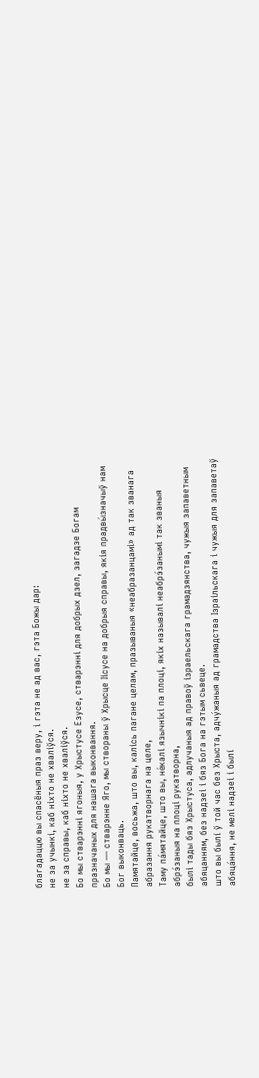благадаццю вы спасёныя праз веру, і гэта не ад вас, гэта Божы дар:
не за учынкі, каб ніхто не хваліўся.
не за справы, каб ніхто не хваліўся.
Бо мы стварэнні ягоныя, у Хрыстусе Езусе, стварэнні для добрых дзел, загадзе Богам празначаных для нашага выконвання.
Бо мы — стварэнне Яго, мы створаны ў Хрысце Іісусе на добрыя справы, якія прадвы́значыў нам Бог выконваць.
Памятайце, восьжа, што вы, калісь пагане целам, празываныя «неабразанцамі» ад так званага абразання рукатворнага на целе,
Таму па́мятайце, што вы, не́калі язычнікі па плоці, якіх называлі неабрэ́занымі так званыя абрэ́заныя на плоці рукатворна,
былі тады бяз Хрыстуса, адлучаныя ад правоў ізраельскага грамадзянства, чужыя запаветным абяцанням, без надзеі і бяз Бога на гэтым сьвеце.
што вы былí ў той час без Хрыста, адчу́жаныя ад грамадства Ізраільскага і чужыя для запаветаў абяца́ння, не мелі надзеі і былí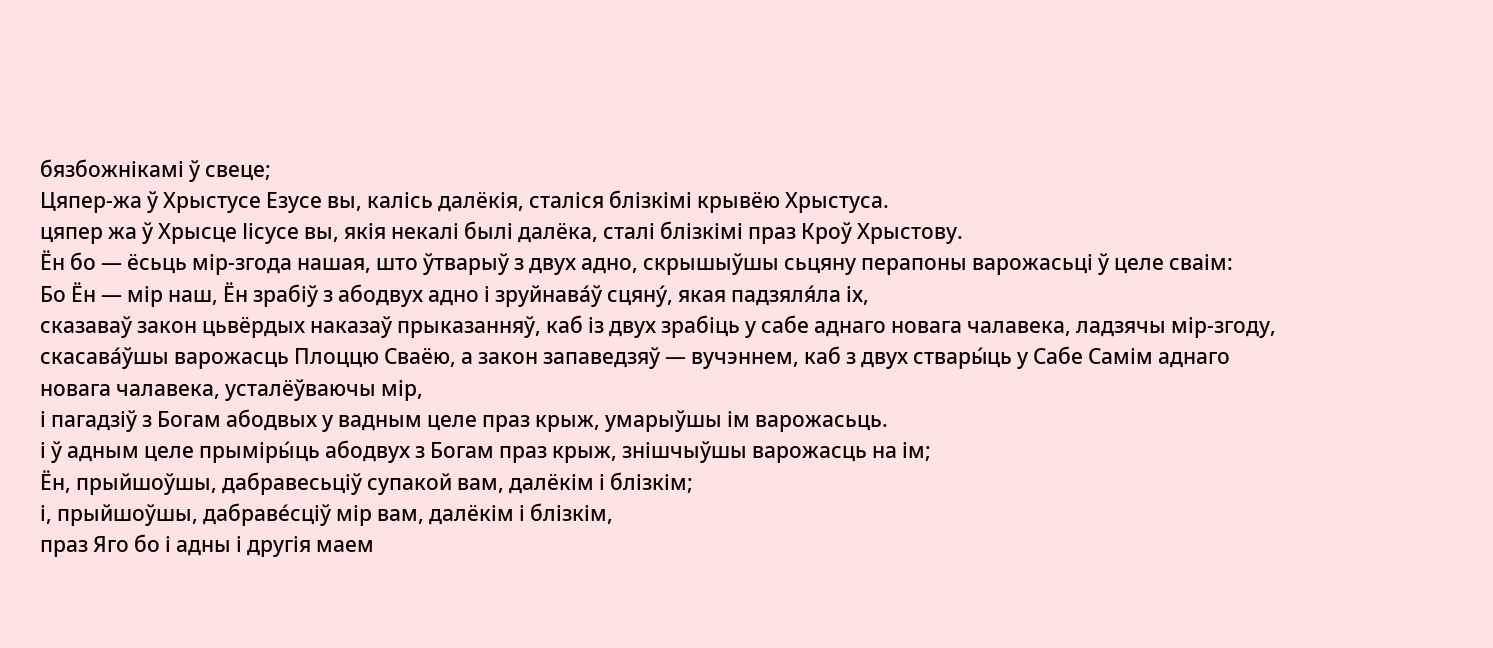бязбожнікамі ў свеце;
Цяпер-жа ў Хрыстусе Езусе вы, калісь далёкія, сталіся блізкімі крывёю Хрыстуса.
цяпер жа ў Хрысце Іісусе вы, якія некалі былі далёка, сталі блізкімі праз Кроў Хрыстову.
Ён бо — ёсьць мір-згода нашая, што ўтварыў з двух адно, скрышыўшы сьцяну перапоны варожасьці ў целе сваім:
Бо Ён — мір наш, Ён зрабіў з абодвух адно і зруйнава́ў сцяну́, якая падзяля́ла іх,
сказаваў закон цьвёрдых наказаў прыказанняў, каб із двух зрабіць у сабе аднаго новага чалавека, ладзячы мір-згоду,
скасава́ўшы варожасць Плоццю Сваёю, а закон запаведзяў — вучэннем, каб з двух ствары́ць у Сабе Самім аднаго новага чалавека, усталёўваючы мір,
і пагадзіў з Богам абодвых у вадным целе праз крыж, умарыўшы ім варожасьць.
і ў адным целе прыміры́ць абодвух з Богам праз крыж, знішчыўшы варожасць на ім;
Ён, прыйшоўшы, дабравесьціў супакой вам, далёкім і блізкім;
і, прыйшоўшы, дабраве́сціў мір вам, далёкім і блізкім,
праз Яго бо і адны і другія маем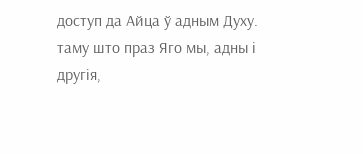доступ да Айца ў адным Духу.
таму што праз Яго мы, адны і другія,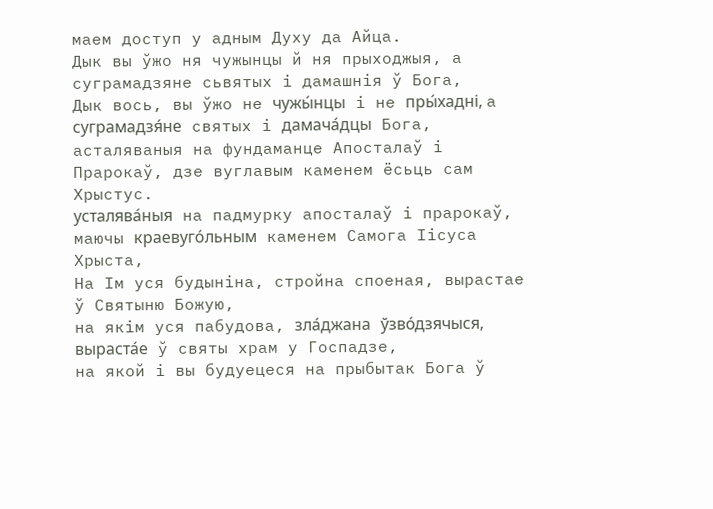маем доступ у адным Духу да Айца.
Дык вы ўжо ня чужынцы й ня прыходжыя, а суграмадзяне сьвятых і дамашнія ў Бога,
Дык вось, вы ўжо не чужы́нцы і не пры́хадні, а суграмадзя́не святых і дамача́дцы Бога,
асталяваныя на фундаманце Апосталаў і Прарокаў, дзе вуглавым каменем ёсьць сам Хрыстус.
усталява́ныя на падмурку апосталаў і прарокаў, маючы краевуго́льным каменем Самога Іісуса Хрыста,
На Ім уся будыніна, стройна споеная, вырастае ў Святыню Божую,
на якім уся пабудова, зла́джана ўзво́дзячыся, выраста́е ў святы храм у Госпадзе,
на якой і вы будуецеся на прыбытак Бога ў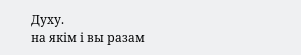Духу.
на якім і вы разам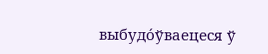выбудо́ўваецеся ў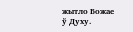жытло Божае ў Духу.